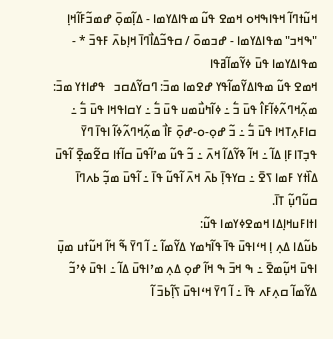ߞߎ߬ߙߣߊ߬ ߞߟߊߒߞߋ ߞߘߐ ߟߎ߬ ߘߟߊߡߌߘߊ - ߡߊ߲߬ߘߋ߲߫ ߝߘߏ߬ߓߊ߬ߞߊ߲ "ߒߞߏ" ߘߟߊߡߌߘߊ - ߝߏߘߋ߫ / ߛߟߏ߬ߡߊ߯ߣߊ߫ ߞߊ߲ߕߍ߫ ߓߟߏ߫ * - ߘߟߊߡߌߘߊ ߟߎ߫ ߦߌ߬ߘߊ߬ߥߟߊ
ߞߘߐ ߟߎ߬ ߘߟߊߡߌ߬ߘߊ߬ߟߌ ߝߐߘߊ ߘߏ߫: ߣߛߌ߬ߡߛߏ   ߟߝߊߙߌ ߘߏ߫:
ߘߍ߲߬ߞߣߍ߬ߦߊ߬ߓߊ߮ ߟߎ߫ ߏ߱ ߸ ߦߊ߬ߤߎ߯ߘߎ ߟߎ߫ ߏ߱ ߸ ߌߛߊߟߞߊ ߟߎ߫ ߏ߱ ߸ ߛߊߓߍ߲ߠߞߊ ߟߎ߫ ߏ߱ ߸ ߏ߬ ߝߋ߲-ߋ-ߝߋ߲߫ ߓߊ߯ ߘߍ߲߬ߞߣߍ߬ߦߊ߬ ߊߟߊ߫ ߣߌ߫ ߟߏ߲ߠߊߓߊ߲ ߡߊ߬ ߸ ߞߊ߬ ߢߌ߬ߡߊ߬ ߞߍ߫ ߸ ߏ߬ ߟߎ߬ ߘߴߊ߬ߟߎ߫ ߛߊ߬ߙߊ ߛߐ߬ߘߐ߲߫ ߊ߬ߟߎ߫ ߡߊ߰ߙߌ ߓߘߊ ߖߐ߫ ߸ ߛߌߟߊ߲߫ ߕߍ߫ ߞߍ߫ ߊ߬ߟߎ߬ ߟߊ߫ ߸ ߊ߬ߟߎ߫ ߘߏ߲߬ ߕߍߣߊ߫ ߛߎ߬ߣߎ߲߬ ߠߊ߫.
ߊߙߊߓߎߞߊ߲ߡߊ ߞߘߐߦߌߘߊ ߟߎ߬:
ߕߎ߬ߡߊ ߡߍ߲ ߊ߲ ߞߵߊߟߎ߫ ߟߊ߫ ߟߊ߬ߤߘߌ ߡߌ߬ߘߊ߬ ߸ ߊ߬ ߣߌ߫ ߒ߬ ߞߊ߬ ߞߎ߬ߙߎ ߘߎ߲߫ ߊߟߎ߫ ߞߎ߲߬ߘߐ߫ ߸ ߒ ߞߏ߫ ߒ ߞߊ߬ ߝߋ߲ ߡߍ߲ ߘߴߊߟߎ߫ ߡߊ߬ ߸ ߊߟߎ߫ ߦߴߏ߬ ߡߌ߬ߘߊ߬ ߛߍ߲ߓߍ ߟߊ߫ ߸ ߊ߬ ߣߌ߫ ߞߵߊߟߎ߫ ߖߊ߲߬ߕߏ߫ ߊ߬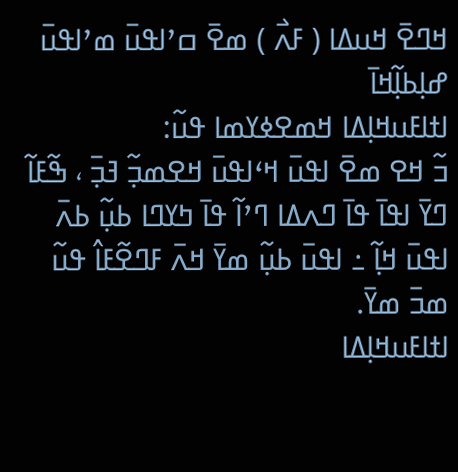ߞߣߐ߫ ߞߎߡߊ ( ߓߍ߯ ) ߘߐ߫ ߛߴߊߟߎ߫ ߘߴߊߟߎ߫ ߝߊ߲ߕߊ߲߬ߞߊ߫
ߊߙߊߓߎߞߊ߲ߡߊ ߞߘߐߦߌߘߊ ߟߎ߬:
ߏ߬ ߞߐ ߘߐ߫ ߊߟߎ߫ ߞߵߊߟߎ߫ ߞߐߘߏ߲߬ ߔߏ߲߫ ، ߒ߬ߓߊ߬ ߣߌ߫ ߊߟߊ߫ ߟߊ߫ ߣߍߡߊ ߣߴߊ߬ ߟߊ߫ ߤߌߣߊ ߕߎ߲߬ ߕߍ߫ ߊߟߎ߫ ߞߊ߲߬ ߸ ߊߟߎ߫ ߕߎ߲߬ ߘߌ߫ ߞߍ߫ ߓߣߐ߬ߓߊ߮ ߟߎ߬ ߘߏ߫ ߘߌ߫.
ߊߙߊߓߎߞߊ߲ߡߊ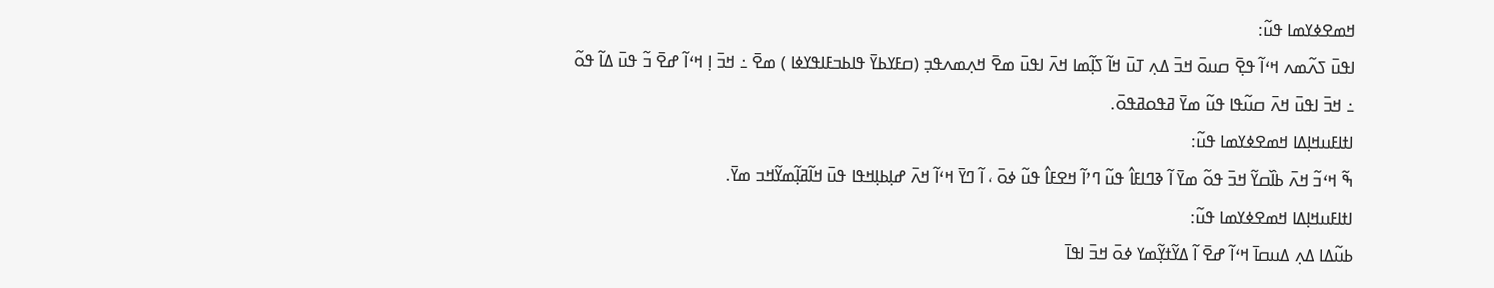ߞߘߐߦߌߘߊ ߟߎ߬:
ߊߟߎ߫ ߖߍ߬ߘߍ ߞߵߊ߬ ߟߐ߲߫ ߛߎߋ߫ ߞߏ߫ ߡߍ߲ ߠߎ߫ ߞߊ߬ ߖߊ߲߬ߘߊ ߞߍ߫ ߊߟߎ߫ ߘߐ߫ ߞߍ߲ߘߍߟߏ߲ (ߛߓߌߕߌ߫ ߟߊߕߏߓߊߟߌߦߊ ) ߘߐ߫ ߸ ߞߏ߫ ߊ߲ ߞߵߊ߬ ߝߐ߫ ߏ߬ ߟߎ߫ ߡߊ߬ ߟߋ߬ ߸ ߞߏ߫ ߊߟߎ߫ ߞߍ߫ ߛߎ߬ߟߊ ߟߎ߬ ߘߌ߫ ߥߟߋߥߟߋ߫.
ߊߙߊߓߎߞߊ߲ߡߊ ߞߘߐߦߌߘߊ ߟߎ߬:
ߒ߬ ߞߵߏ߬ ߞߍ߫ ߕߊ߰ߛߌ߬ ߞߏ߫ ߟߋ߬ ߘߌ߫ ߊ߬ ߢߣߊߓߊ߮ ߟߎ߬ ߣߴߊ߬ ߞߐߓߊ߮ ߟߎ߬ ߦߋ߫ ، ߊ߬ ߣߌ߫ ߞߵߊ߬ ߞߍ߫ ߝߊ߲ߕߊ߲ߞߟߊ ߟߎ߫ ߞߊ߬ߥߊ߲߬ߘߌ߬ߞߏ ߘߌ߫.
ߊߙߊߓߎߞߊ߲ߡߊ ߞߘߐߦߌߘߊ ߟߎ߬:
ߕߎ߬ߡߊ ߡߍ߲ ߡߎߛߊ߫ ߞߵߊ߬ ߝߐ߫ ߊ߬ ߡߌ߬ߙߌ߲߬ߘߌ ߦߋ߫ ߞߏ߫ ߊߟߊ߫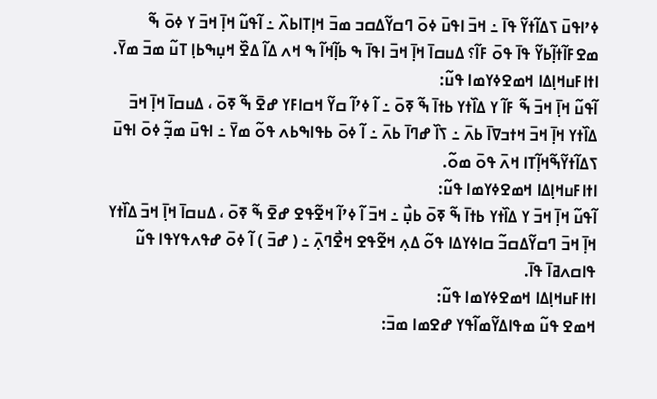ߦߴߊߟߎ߫ ߖߡߊ߬ߙߌ߬ ߟߊ߫ ߸ ߞߏ߫ ߊߟߎ߫ ߦߋ߫ ߣߛߌ߬ߡߛߏ ߘߏ߫ ߞߊ߲ߠߊߕߍ߰ ߸ ߊ߬ߟߎ߬ ߞߊ߲߫ ߞߏ߫ ߌ ߦߋ߫ ߒ߬ ߘߐߓߊ߬ߙߊ߲߬ߕߌ߬ ߟߊ߫ ߟߋ߫ ߓߊ߬؟ ߡߎߛߊ߫ ߞߊ߲߫ ߞߏ߫ ߊߟߊ߫ ߒ ߕߊ߲߬ߞߊ߬ ߒ ߞߍ ߡߊ߬ ߡߐ߰ ߞߎ߲ߒߕߊ߲ ߠߎ߬ ߘߏ߫ ߘߌ߫.
ߊߙߊߓߎߞߊ߲ߡߊ ߞߘߐߦߌߘߊ ߟߎ߬:
ߊ߬ߟߎ߬ ߞߊ߲߫ ߞߏ߫ ߒ߬ ߓߊ߬ ߌ ߡߊ߰ߙߌ ߕߙߊ߫ ߒ߬ ߧߋ߫ ߸ ߊ߬ ߦߴߊ߬ ߛߌ߬ ߞߛߊߓߌ ߝߐ߫ ߒ߬ ߧߋ߫ ، ߡߎߛߊ߫ ߞߊ߲߫ ߞߏ߫ ߡߊ߰ߙߌ ߞߊ߲߫ ߞߏ߫ ߞߙߏߜߊ߫ ߕߍ߫ ߸ ߖߊ߰ ߝߣߊ߫ ߕߍ߫ ߸ ߊ߬ ߦߋ߫ ߕߟߊߒߕߍ ߟߋ߬ ߘߌ߫ ߸ ߊߟߎ߫ ߘߏ߲߬ ߦߋ߫ ߊߟߎ߫ ߖߡߊ߬ߙߌ߬ߒ߬ߞߊ߲߬ߠߊ ߞߍ߫ ߟߋ߫ ߘߋ߬.
ߊߙߊߓߎߞߊ߲ߡߊ ߞߘߐߦߌߘߊ ߟߎ߬:
ߊ߬ߟߎ߬ ߞߊ߲߫ ߞߏ߫ ߌ ߡߊ߰ߙߌ ߕߙߊ߫ ߒ߬ ߧߋ߫ ߕߎ߲߯ ߸ ߞߏ߫ ߊ߬ ߦߴߊ߬ ߞߐ߬ߟߐ ߝߐ߫ ߒ߬ ߧߋ߫ ، ߡߎߛߊ߫ ߞߊ߲߫ ߞߏ߫ ߡߊ߰ߙߌ ߞߊ߲߫ ߞߏ߫ ߣߛߌ߬ߡߛߏ߬ ߛߊߦߌߡߊ ߟߋ߬ ߡߍ߲ ߞߐ߬ߟߐ ߞߐ߯ߣߍ߲߫ ߸ ( ߝߏ߫ ) ߊ߬ ߦߋ߫ ߝߟߍߟߌߟߊ ߟߎ߬ ߟߊߛߍߥߊ߫ ߟߊ߫.
ߊߙߊߓߎߞߊ߲ߡߊ ߞߘߐߦߌߘߊ ߟߎ߬:
ߞߘߐ ߟߎ߬ ߘߟߊߡߌ߬ߘߊ߬ߟߌ ߝߐߘߊ ߘߏ߫: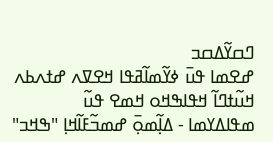ߣߛߌ߬ߡߛߏ
ߝߐߘߊ ߟߎ߫ ߦߌ߬ߘߊ߬ߥߟߊ ߞߐߜߍ ߝߙߍߕߍ
ߞߎ߬ߙߣߊ߬ ߞߟߊߒߞߋ ߞߘߐ ߟߎ߬ ߘߟߊߡߌߘߊ - ߡߊ߲߬ߘߋ߲߫ ߝߘߏ߬ߓߊ߬ߞߊ߲ "ߒߞߏ"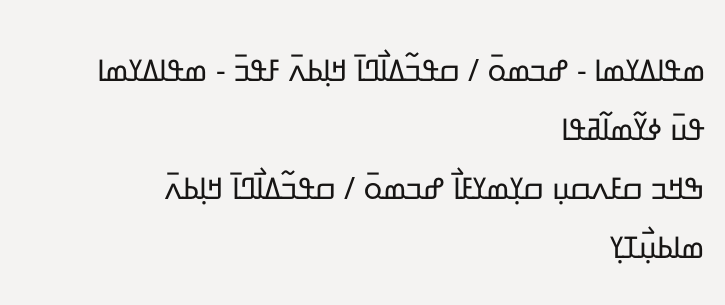ߘߟߊߡߌߘߊ - ߝߏߘߋ߫ / ߛߟߏ߬ߡߊ߯ߣߊ߫ ߞߊ߲ߕߍ߫ ߓߟߏ߫ - ߘߟߊߡߌߘߊ ߟߎ߫ ߦߌ߬ߘߊ߬ߥߟߊ
ߒߞߏ ߛߓߍߛߎ߲ ߛߌ߲ߘߌߓߊ߯ ߝߏߘߋ߫ / ߛߟߏ߬ߡߊ߯ߣߊ߫ ߞߊ߲ߕߍ߫
ߘߊߕߎ߲߯ߠߌ߲